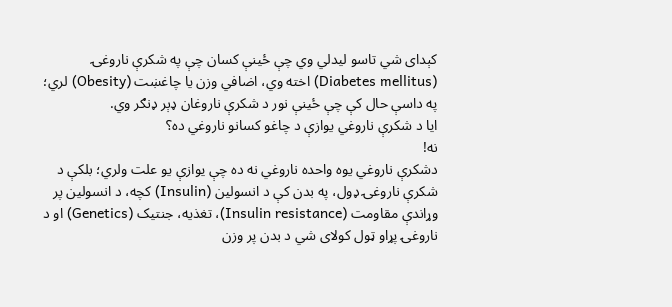کېدای شي تاسو لیدلي وي چې ځینې کسان چې په شکرې ناروغۍ (Diabetes mellitus) اخته وي، اضافي وزن یا چاغښت (Obesity) لري؛ په داسې حال کې چې ځینې نور د شکرې ناروغان ډېر ډنګر وي.
ایا د شکرې ناروغي یوازې د چاغو کسانو ناروغي ده؟
نه!
دشکرې ناروغي یوه واحده ناروغي نه ده چې یوازې یو علت ولري؛ بلکې د شکرې ناروغۍ ډول، په بدن کې د انسولین (Insulin) کچه، د انسولین پر وړاندې مقاومت (Insulin resistance)، تغذیه، جنتیک (Genetics) او د ناروغۍ پړاو ټول کولای شي د بدن پر وزن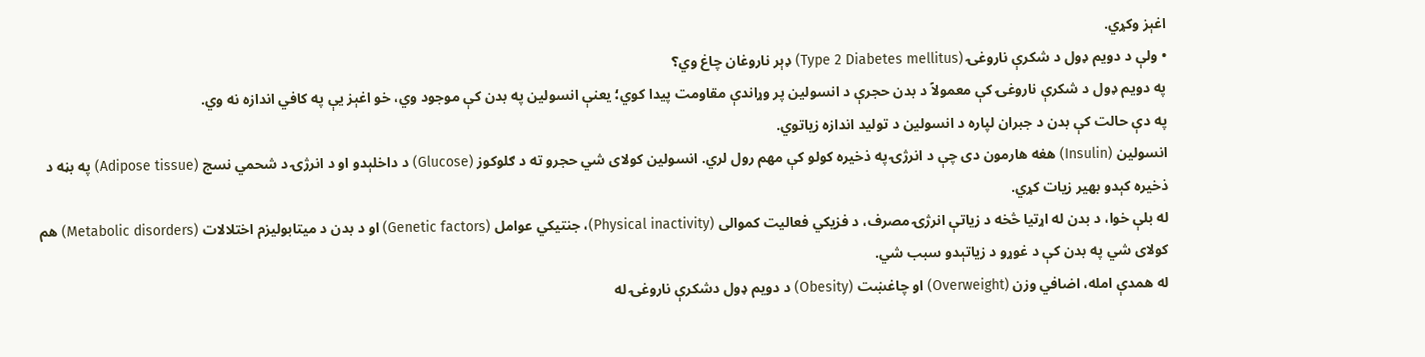اغېز وکړي.
• ولې د دویم ډول د شکرې ناروغۍ (Type 2 Diabetes mellitus) ډېر ناروغان چاغ وي؟
په دویم ډول د شکرې ناروغۍ کې معمولاً د بدن حجرې د انسولین پر وړاندې مقاومت پیدا کوي؛ یعنې انسولین په بدن کې موجود وي، خو اغېز یې په کافي اندازه نه وي.
په دې حالت کې بدن د جبران لپاره د انسولین د تولید اندازه زیاتوي.
انسولین (Insulin) هغه هارمون دی چې د انرژۍ په ذخیره کولو کې مهم رول لري. انسولین کولای شي حجرو ته د ګلوکوز (Glucose) د داخلېدو او د انرژۍ د شحمي نسج (Adipose tissue) په بڼه د ذخیره کېدو بهیر زیات کړي.
له بلې خوا، د بدن له اړتیا څخه د زیاتې انرژۍ مصرف، د فزیکي فعالیت کموالی (Physical inactivity)، جنتیکي عوامل (Genetic factors) او د بدن د میتابولیزم اختلالات (Metabolic disorders) هم کولای شي په بدن کې د غوړو د زیاتېدو سبب شي.
له همدې امله، اضافي وزن (Overweight) او چاغښت (Obesity) د دویم ډول دشکرې ناروغۍ له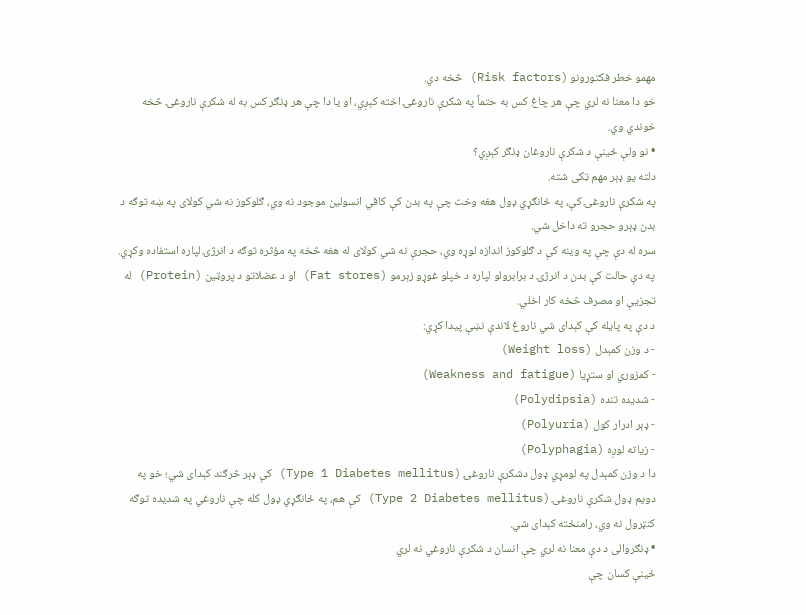مهمو خطر فکتورونو (Risk factors) څخه دي.
خو دا معنا نه لري چې هر چاغ کس به حتماً په شکرې ناروغۍ اخته کېږي، او یا دا چې هر ډنګر کس به له شکرې ناروغۍ څخه خوندي وي.
• نو ولې ځینې د شکرې ناروغان ډنګر کېږي؟
دلته یو ډېر مهم ټکی شته.
په شکرې ناروغۍ کې، په ځانګړي ډول هغه وخت چې په بدن کې کافي انسولین موجود نه وي، ګلوکوز نه شي کولای په ښه توګه د بدن ډېرو حجرو ته داخل شي.
سره له دې چې په وینه کې د ګلوکوز اندازه لوړه وي، حجرې نه شي کولای له هغه څخه په مؤثره توګه د انرژۍ لپاره استفاده وکړي.
په دې حالت کې بدن د انرژۍ د برابرولو لپاره د خپلو غوړو زېرمو (Fat stores) او د عضلاتو د پروټین (Protein) له تجزیې او مصرف څخه کار اخلي.
د دې په پایله کې کېدای شي ناروغ لاندې نښې پیدا کړي:
- د وزن کمېدل (Weight loss)
- کمزوري او ستړیا (Weakness and fatigue)
- شدیده تنده (Polydipsia)
- ډېر ادرار کول (Polyuria)
- زیاته لوږه (Polyphagia)
دا د وزن کمېدل په لومړي ډول دشکرې ناروغۍ (Type 1 Diabetes mellitus) کې ډېر څرګند کېدای شي؛ خو په دویم ډول شکرې ناروغۍ (Type 2 Diabetes mellitus) کې هم، په ځانګړي ډول کله چې ناروغي په شدیده توګه کنټرول نه وي، رامنځته کېدای شي.
• ډنګروالی د دې معنا نه لري چې انسان د شکرې ناروغي نه لري
ځینې کسان چې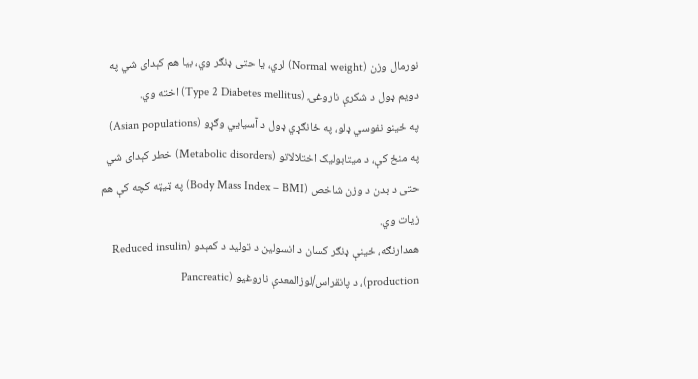نورمال وزن (Normal weight) لري، یا حتی ډنګر وي، بیا هم کېدای شي په دویم ډول د شکرې ناروغۍ (Type 2 Diabetes mellitus) اخته وي.
په ځینو نفوسي ډلو، په ځانګړي ډول د آسیایي وګړو (Asian populations) په منځ کې، د میتابولیک اختلالاتو (Metabolic disorders) خطر کېدای شي حتی د بدن د وزن شاخص (Body Mass Index – BMI) په ټیټه کچه کې هم زیات وي.
همدارنګه، ځینې ډنګر کسان د انسولین د تولید د کمېدو (Reduced insulin production)، د پانقراس/لوزالمعدې ناروغیو (Pancreatic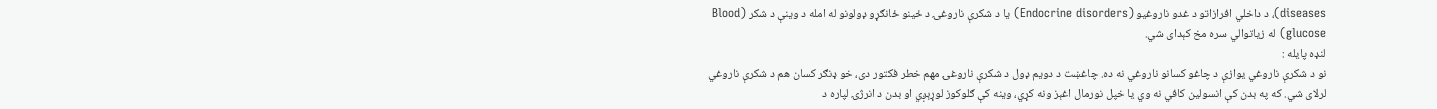diseases)، د داخلي افرازاتو د غدو ناروغیو (Endocrine disorders) یا د شکرې ناروغۍ د ځینو ځانګړو ډولونو له امله د وینې د شکر (Blood glucose) له زیاتوالي سره مخ کېدای شي.
لنډه پایله :
نو د شکرې ناروغي یوازې د چاغو کسانو ناروغي نه ده. چاغښت د دویم ډول د شکرې ناروغۍ مهم خطر فکتور دی، خو ډنګر کسان هم د شکرې ناروغي لرلای شي. که په بدن کې انسولین کافي نه وي یا خپل نورمال اغېز ونه کړي، وینه کې ګلوکوز لوړېږي او بدن د انرژۍ لپاره د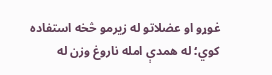غوړو او عضلاتو له زیرمو څخه استفاده کوي؛ له همدې امله ناروغ وزن له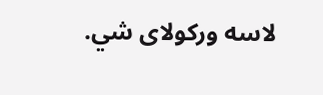لاسه ورکولای شي.